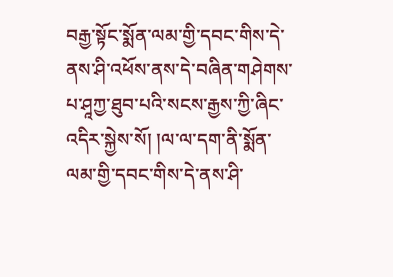བརྒྱ་སྟོང་སྨོན་ལམ་གྱི་དབང་གིས་དེ་ནས་ཤི་འཕོས་ནས་དེ་བཞིན་གཤེགས་པ་ཤཱཀྱ་ཐུབ་པའི་སངས་རྒྱས་ཀྱི་ཞིང་འདིར་སྐྱེས་སོ། །ལ་ལ་དག་ནི་སྨོན་ལམ་གྱི་དབང་གིས་དེ་ནས་ཤི་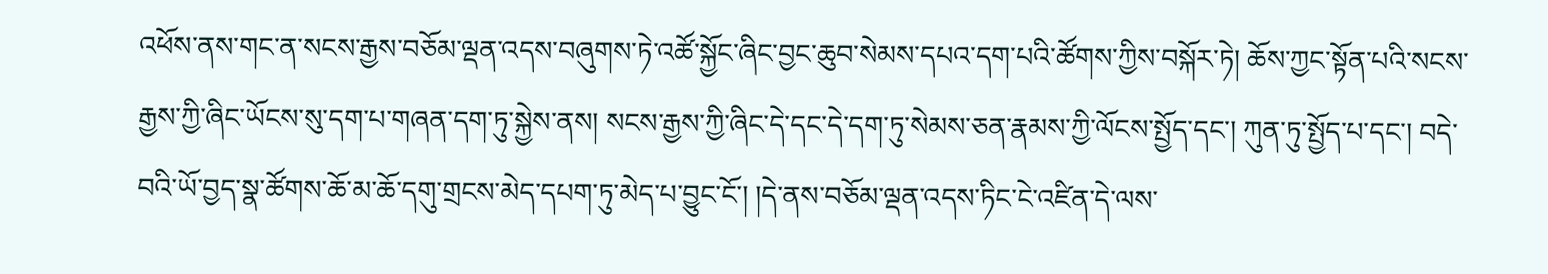འཕོས་ནས་གང་ན་སངས་རྒྱས་བཅོམ་ལྡན་འདས་བཞུགས་ཏེ་འཚོ་སྐྱོང་ཞིང་བྱང་ཆུབ་སེམས་དཔའ་དག་པའི་ཚོགས་ཀྱིས་བསྐོར་ཏེ། ཆོས་ཀྱང་སྟོན་པའི་སངས་རྒྱས་ཀྱི་ཞིང་ཡོངས་སུ་དག་པ་གཞན་དག་ཏུ་སྐྱེས་ནས། སངས་རྒྱས་ཀྱི་ཞིང་དེ་དང་དེ་དག་ཏུ་སེམས་ཅན་རྣམས་ཀྱི་ལོངས་སྤྱོད་དང་། ཀུན་ཏུ་སྤྱོད་པ་དང་། བདེ་བའི་ཡོ་བྱད་སྣ་ཚོགས་ཆོ་མ་ཆོ་དགུ་གྲངས་མེད་དཔག་ཏུ་མེད་པ་བྱུང་ངོ་། །དེ་ནས་བཅོམ་ལྡན་འདས་ཏིང་ངེ་འཛིན་དེ་ལས་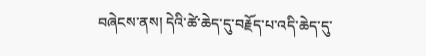བཞེངས་ནས། དེའི་ཚེ་ཆེད་དུ་བརྗོད་པ་འདི་ཆེད་དུ་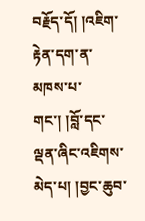བརྗོད་དོ། །འཇིག་རྟེན་དག་ན་མཁས་པ་གང་། །བློ་དང་ལྡན་ཞིང་འཇིགས་མེད་པ། །བྱང་ཆུབ་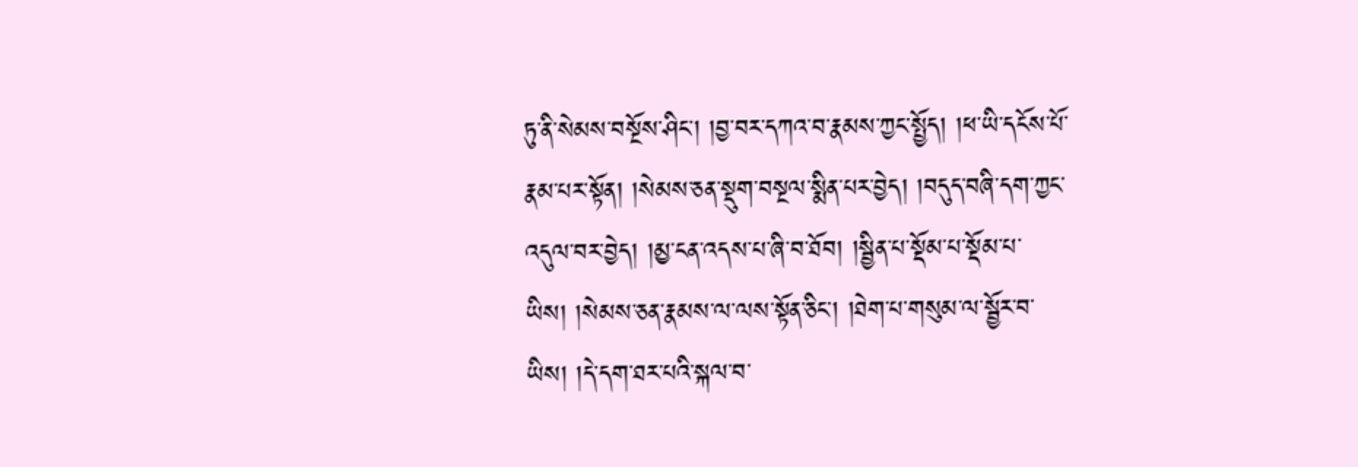ཏུ་ནི་སེམས་བསྔོས་ཤིང་། །བྱ་བར་དཀའ་བ་རྣམས་ཀྱང་སྤྱོད། །ཕ་ཡི་དངོས་པོ་རྣམ་པར་སྟོན། །སེམས་ཅན་སྡུག་བསྔལ་སྨིན་པར་བྱེད། །བདུད་བཞི་དག་ཀྱང་འདུལ་བར་བྱེད། །མྱ་ངན་འདས་པ་ཞི་བ་ཐོབ། །སྦྱིན་པ་སྡོམ་པ་སྡོམ་པ་ཡིས། །སེམས་ཅན་རྣམས་ལ་ལས་སྟོན་ཅིང་། །ཐེག་པ་གསུམ་ལ་སྦྱོར་བ་ཡིས། །དེ་དག་ཐར་པའི་སྐལ་བ་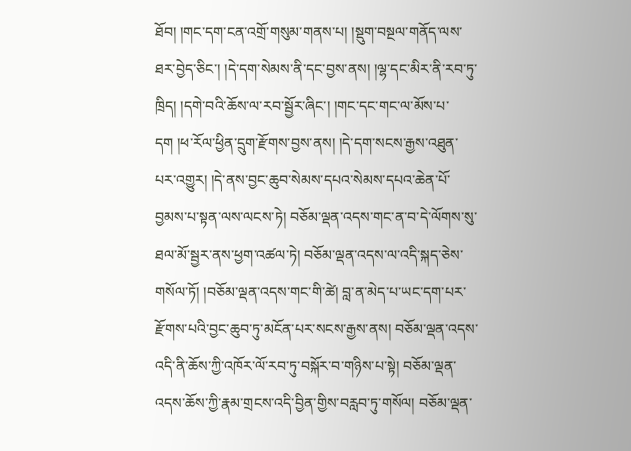ཐོབ། །གང་དག་ངན་འགྲོ་གསུམ་གནས་པ། །སྡུག་བསྔལ་གནོད་ལས་ཐར་བྱེད་ཅིང་། །དེ་དག་སེམས་ནི་དང་བྱས་ནས། །ལྷ་དང་མིར་ནི་རབ་ཏུ་ཁྲིད། །དགེ་བའི་ཆོས་ལ་རབ་སྦྱོར་ཞིང་། །གང་དང་གང་ལ་མོས་པ་དག །ཕ་རོལ་ཕྱིན་དྲུག་རྫོགས་བྱས་ནས། །དེ་དག་སངས་རྒྱས་འཐུན་པར་འགྱུར། །དེ་ནས་བྱང་ཆུབ་སེམས་དཔའ་སེམས་དཔའ་ཆེན་པོ་བྱམས་པ་སྟན་ལས་ལངས་ཏེ། བཅོམ་ལྡན་འདས་གང་ན་བ་དེ་ལོགས་སུ་ཐལ་མོ་སྦྱར་ནས་ཕྱག་འཚལ་ཏེ། བཅོམ་ལྡན་འདས་ལ་འདི་སྐད་ཅེས་གསོལ་ཏོ། །བཅོམ་ལྡན་འདས་གང་གི་ཚེ། བླ་ན་མེད་པ་ཡང་དག་པར་རྫོགས་པའི་བྱང་ཆུབ་ཏུ་མངོན་པར་སངས་རྒྱས་ནས། བཅོམ་ལྡན་འདས་འདི་ནི་ཆོས་ཀྱི་འཁོར་ལོ་རབ་ཏུ་བསྐོར་བ་གཉིས་པ་སྟེ། བཅོམ་ལྡན་འདས་ཆོས་ཀྱི་རྣམ་གྲངས་འདི་བྱིན་གྱིས་བརླབ་ཏུ་གསོལ། བཅོམ་ལྡན་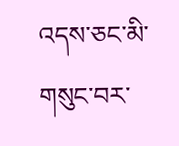འདས་ཅང་མི་གསུང་བར་